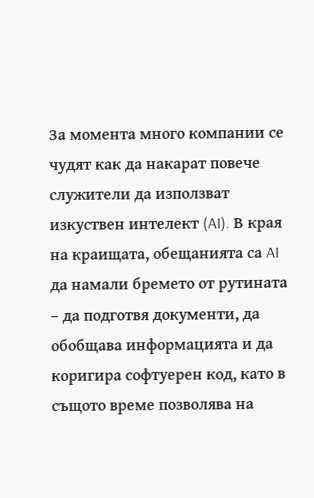За момента много компании се чудят как да накарат повече служители да използват изкуствен интелект (AI). В края на краищата, обещанията са AI да намали бремето от рутината – да подготвя документи, да обобщава информацията и да коригира софтуерен код, като в същото време позволява на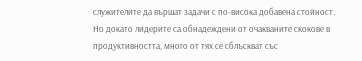служителите да вършат задачи с по-висока добавена стойност.
Но докато лидерите са обнадеждени от очакваните скокове в продуктивността, много от тях се сблъскват със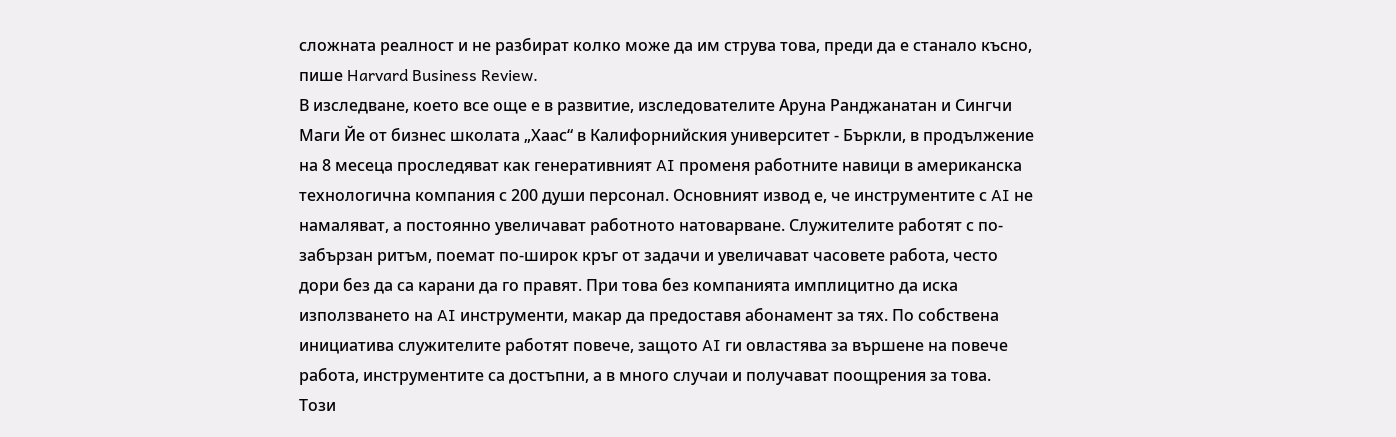сложната реалност и не разбират колко може да им струва това, преди да е станало късно,
пише Harvard Business Review.
В изследване, което все още е в развитие, изследователите Аруна Ранджанатан и Сингчи Маги Йе от бизнес школата „Хаас“ в Калифорнийския университет - Бъркли, в продължение на 8 месеца проследяват как генеративният AI променя работните навици в американска технологична компания с 200 души персонал. Основният извод е, че инструментите с AI не намаляват, а постоянно увеличават работното натоварване. Служителите работят с по-забързан ритъм, поемат по-широк кръг от задачи и увеличават часовете работа, често дори без да са карани да го правят. При това без компанията имплицитно да иска използването на AI инструменти, макар да предоставя абонамент за тях. По собствена инициатива служителите работят повече, защото AI ги овластява за вършене на повече работа, инструментите са достъпни, а в много случаи и получават поощрения за това.
Този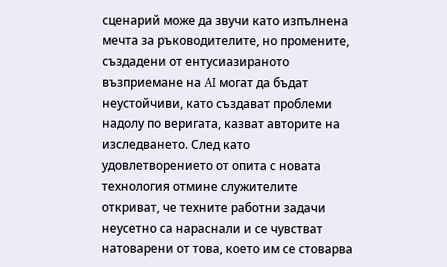сценарий може да звучи като изпълнена мечта за ръководителите, но промените, създадени от ентусиазираното възприемане на AI могат да бъдат неустойчиви, като създават проблеми надолу по веригата, казват авторите на изследването. След като удовлетворението от опита с новата технология отмине служителите откриват, че техните работни задачи неусетно са нараснали и се чувстват натоварени от това, което им се стоварва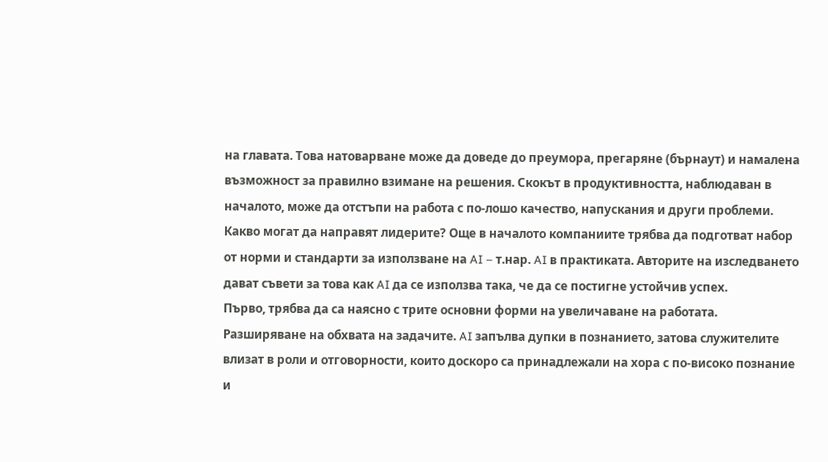на главата. Това натоварване може да доведе до преумора, прегаряне (бърнаут) и намалена възможност за правилно взимане на решения. Скокът в продуктивността, наблюдаван в началото, може да отстъпи на работа с по-лошо качество, напускания и други проблеми.
Какво могат да направят лидерите? Още в началото компаниите трябва да подготват набор от норми и стандарти за използване на AI – т.нар. AI в практиката. Авторите на изследването дават съвети за това как AI да се използва така, че да се постигне устойчив успех.
Първо, трябва да са наясно с трите основни форми на увеличаване на работата.
Разширяване на обхвата на задачите. AI запълва дупки в познанието, затова служителите влизат в роли и отговорности, които доскоро са принадлежали на хора с по-високо познание и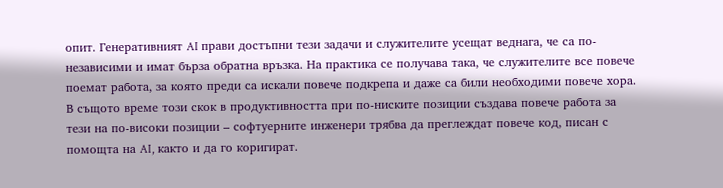опит. Генеративният AI прави достъпни тези задачи и служителите усещат веднага, че са по-независими и имат бърза обратна връзка. На практика се получава така, че служителите все повече поемат работа, за която преди са искали повече подкрепа и даже са били необходими повече хора. В същото време този скок в продуктивността при по-ниските позиции създава повече работа за тези на по-високи позиции – софтуерните инженери трябва да преглеждат повече код, писан с помощта на AI, както и да го коригират.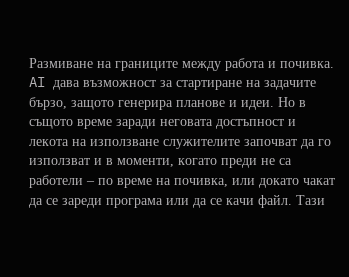Размиване на границите между работа и почивка. AI дава възможност за стартиране на задачите бързо, защото генерира планове и идеи. Но в същото време заради неговата достъпност и лекота на използване служителите започват да го използват и в моменти, когато преди не са работели – по време на почивка, или докато чакат да се зареди програма или да се качи файл. Тази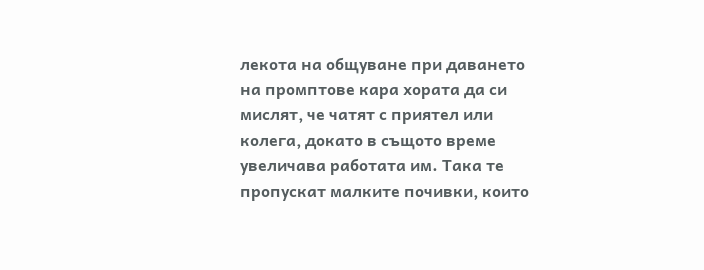лекота на общуване при даването на промптове кара хората да си мислят, че чатят с приятел или колега, докато в същото време увеличава работата им. Така те пропускат малките почивки, които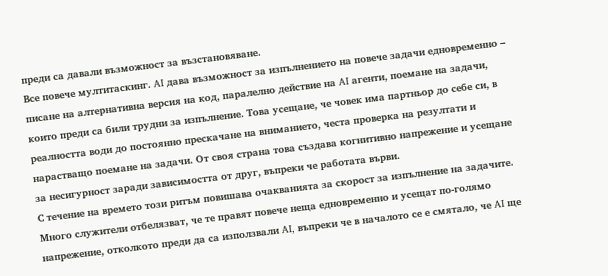преди са давали възможност за възстановяване.
Все повече мултитаскинг. AI дава възможност за изпълнението на повече задачи едновременно – писане на алтернативна версия на код, паралелно действие на AI агенти, поемане на задачи, които преди са били трудни за изпълнение. Това усещане, че човек има партньор до себе си, в реалността води до постоянно прескачане на вниманието, честа проверка на резултати и нарастващо поемане на задачи. От своя страна това създава когнитивно напрежение и усещане за несигурност заради зависимостта от друг, въпреки че работата върви.
С течение на времето този ритъм повишава очакванията за скорост за изпълнение на задачите. Много служители отбелязват, че те правят повече неща едновременно и усещат по-голямо напрежение, отколкото преди да са използвали AI, въпреки че в началото се е смятало, че AI ще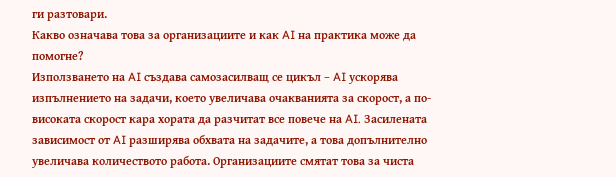ги разтовари.
Какво означава това за организациите и как AI на практика може да помогне?
Използването на AI създава самозасилващ се цикъл – AI ускорява изпълнението на задачи, което увеличава очакванията за скорост, а по-високата скорост кара хората да разчитат все повече на AI. Засилената зависимост от AI разширява обхвата на задачите, а това допълнително увеличава количеството работа. Организациите смятат това за чиста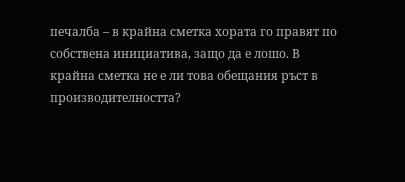печалба – в крайна сметка хората го правят по собствена инициатива, защо да е лошо. В крайна сметка не е ли това обещания ръст в производителността?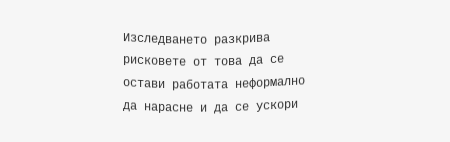Изследването разкрива рисковете от това да се остави работата неформално да нарасне и да се ускори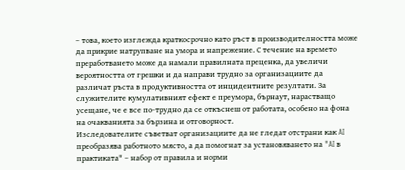– това, което изглежда краткосрочно като ръст в производителността може да прикрие натрупване на умора и напрежение. С течение на времето преработването може да намали правилната преценка, да увеличи вероятността от грешки и да направи трудно за организациите да различат ръста в продуктивността от инцидентните резултати. За служителите кумулативният ефект е преумора, бърнаут, нарастващо усещане, че е все по-трудно да се откъснеш от работата, особено на фона на очакванията за бързина и отговорност.
Изследователите съветват организациите да не гледат отстрани как AI преобразява работното място, а да помогнат за установяването на "AI в практиката" – набор от правила и норми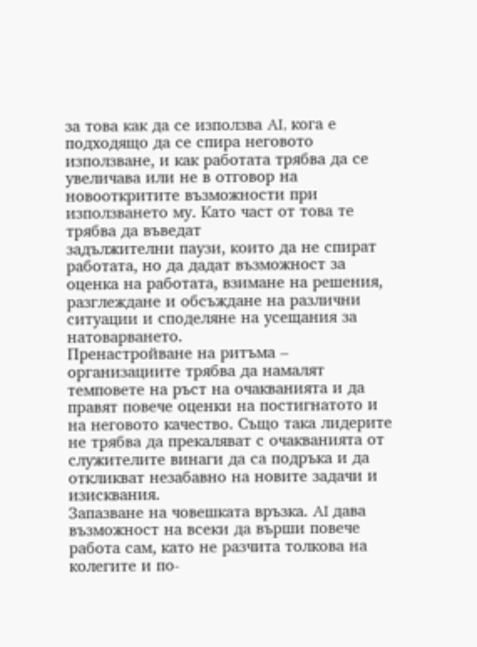за това как да се използва AI, кога е подходящо да се спира неговото използване, и как работата трябва да се увеличава или не в отговор на новооткритите възможности при използването му. Като част от това те трябва да въведат
задължителни паузи, които да не спират работата, но да дадат възможност за оценка на работата, взимане на решения, разглеждане и обсъждане на различни ситуации и споделяне на усещания за натоварването.
Пренастройване на ритъма – организациите трябва да намалят темповете на ръст на очакванията и да правят повече оценки на постигнатото и на неговото качество. Също така лидерите не трябва да прекаляват с очакванията от служителите винаги да са подръка и да откликват незабавно на новите задачи и изисквания.
Запазване на човешката връзка. AI дава възможност на всеки да върши повече работа сам, като не разчита толкова на колегите и по-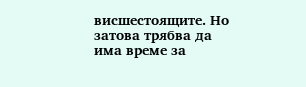висшестоящите. Но затова трябва да има време за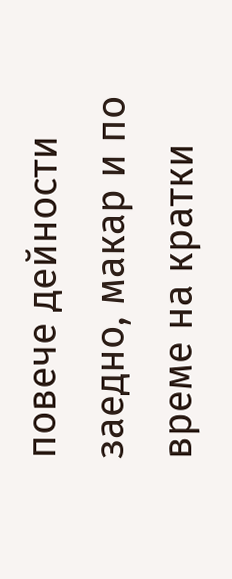повече дейности заедно, макар и по време на кратки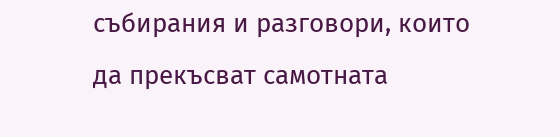събирания и разговори, които да прекъсват самотната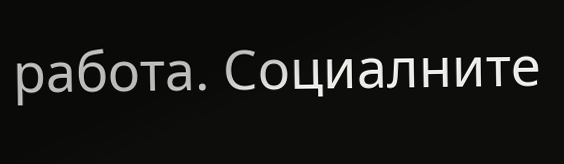работа. Социалните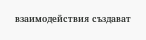взаимодействия създават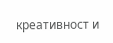креативност и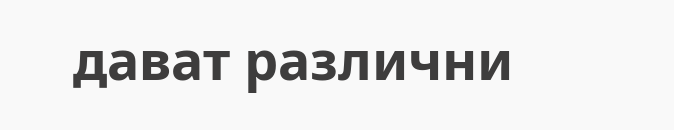дават различни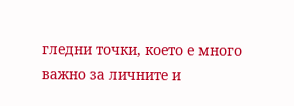гледни точки, което е много важно за личните и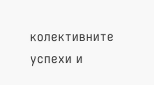колективните успехи и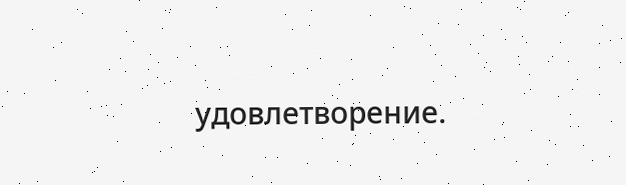удовлетворение.